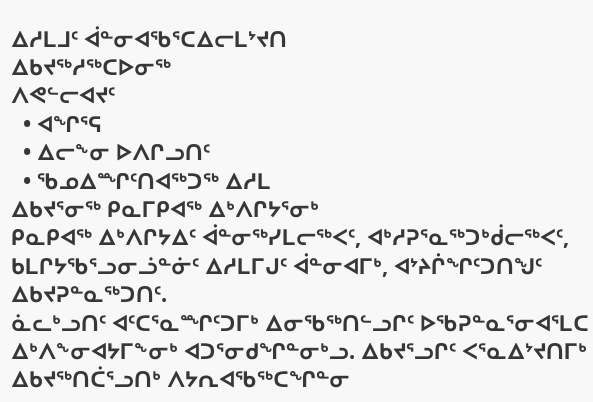ᐃᓱᒪᒧᑦ ᐋᓐᓂᐊᖃᕐᑕᐃᓕᒪᔾᔪᑎ
ᐃᑲᔪᖅᓱᖅᑕᐅᓂᖅ
ᐱᕙᓪᓕᐊᔪᑦ
  • ᐊᖏᕐᕋ
  • ᐃᓕᖕᓂ ᐅᐱᒋᓗᑎᑦ
  • ᖃᓄᐃᙱᑦᑎᐊᖅᑐᖅ ᐃᓱᒪ
ᐃᑲᔪᕐᓂᖅ ᑭᓇᒥᑭᐊᖅ ᐃᒃᐱᒋᔭᕐᓂᒃ
ᑭᓇᑭᐊᖅ ᐃᒃᐱᒋᔭᐃᑦ ᐋᓐᓂᖅᓯᒪᓕᖅᐸᑦ, ᐊᒃᓱᕈᕐᓇᖅᑐᒃᑰᓕᖅᐸᑦ, ᑲᒪᒋᔭᖃᕐᓗᓂᓘᓐᓃᑦ ᐃᓱᒪᒥᒍᑦ ᐋᓐᓂᐊᒥᒃ, ᐊᔾᔨᒌᖏᑦᑐᑎᖑᑦ ᐃᑲᔪᕈᓐᓇᖅᑐᑎᑦ.
ᓈᓚᒃᓗᑎᑦ ᐊᑦᑕᕐᓇᙱᑦᑐᒥᒃ ᐃᓂᖃᖅᑎᓪᓗᒋᑦ ᐅᖃᕈᓐᓇᕐᓂᐊᕐᒪᑕ ᐃᒃᐱᖕᓂᐊᔭᒥᖕᓂᒃ ᐊᑐᕐᓂᑯᖏᓐᓂᒃᓗ. ᐃᑲᔪᕐᓗᒋᑦ ᐸᕐᓇᐃᔾᔪᑎᒥᒃ ᐃᑲᔪᖅᑎᑖᕐᓗᑎᒃ ᐱᔭᕆᐊᖃᖅᑕᖏᓐᓂ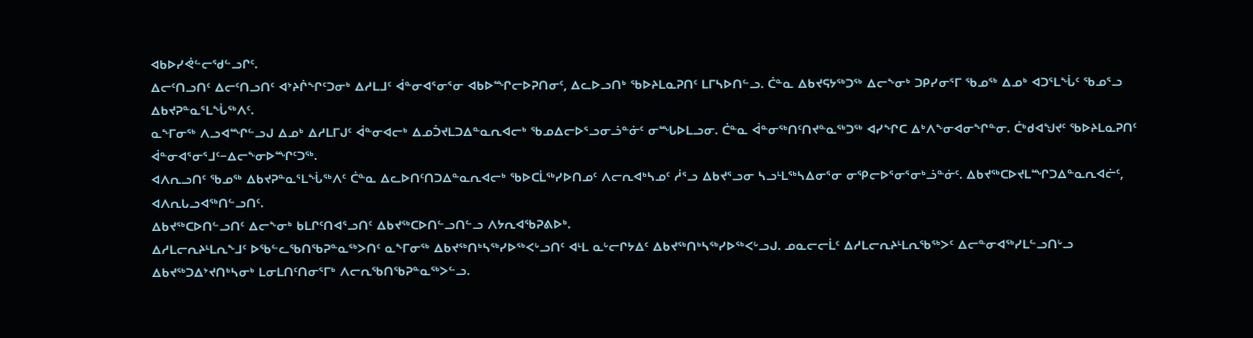ᐊᑲᐅᓯᕚᓪᓕᖁᓪᓗᒋᑦ.
ᐃᓕᑦᑎᓗᑎᑦ ᐃᓕᑦᑎᓗᑎᑦ ᐊᔾᔨᒌᖏᑦᑐᓂᒃ ᐃᓱᒪᒧᑦ ᐋᓐᓂᐊᕐᓂᕐᓂ ᐊᑲᐅᙱᓕᐅᕈᑎᓂᑦ, ᐃᓚᐅᓗᑎᒃ ᖃᐅᔨᒪᓇᕈᑎᑦ ᒪᒥᓴᐅᑎᓪᓗ. ᑖᓐᓇ ᐃᑲᔪᕋᔭᖅᑐᖅ ᐃᓕᖕᓂᒃ ᑐᑭᓯᓂᕐᒥ ᖃᓄᖅ ᐃᓄᒃ ᐊᑐᕐᒪᖔᑦ ᖃᓄᕐᓗ ᐃᑲᔪᕈᓐᓇᕐᒪᖔᖅᐱᑦ.
ᓇᖕᒥᓂᖅ ᐱᓗᐊᙱᓪᓗᒍ ᐃᓄᒃ ᐃᓱᒪᒥᒍᑦ ᐋᓐᓂᐊᓕᒃ ᐃᓄᑑᔪᒪᑐᐃᓐᓇᕆᐊᓕᒃ ᖃᓄᐃᓕᐅᕐᓗᓂᓘᓐᓃᑦ ᓂᙵᐅᒪᓗᓂ. ᑖᓐᓇ ᐋᓐᓂᖅᑎᑦᑎᔪᓐᓇᖅᑐᖅ ᐊᓯᖏᑕ ᐃᒃᐱᖕᓂᐊᓂᖏᓐᓂ. ᑖᒃᑯᐊᖑᔪᑦ ᖃᐅᔨᒪᓇᕈᑎᑦ ᐋᓐᓂᐊᕐᓂᕐᒧᑦ−ᐃᓕᖕᓂᐅᙱᑦᑐᖅ.
ᐊᐱᕆᓗᑎᑦ ᖃᓄᖅ ᐃᑲᔪᕈᓐᓇᕐᒪᖔᖅᐱᑦ ᑖᓐᓇ ᐃᓚᐅᑎᑦᑎᑐᐃᓐᓇᕆᐊᓕᒃ ᖃᐅᑕᒫᖅᓯᐅᑎᓄᑦ ᐱᓕᕆᐊᒃᓴᓄᑦ ᓲᕐᓗ ᐃᑲᔪᕐᓗᓂ ᓴᓗᒻᒪᖅᓴᐃᓂᕐᓂ ᓂᕿᓕᐅᕐᓂᕐᓂᒃᓘᓐᓃᑦ. ᐃᑲᔪᖅᑕᐅᔪᒪᙱᑐᐃᓐᓇᕆᐊᓖᑦ, ᐊᐱᕆᒐᓗᐊᖅᑎᓪᓗᑎᑦ.
ᐃᑲᔪᖅᑕᐅᑎᓪᓗᑎᑦ ᐃᓕᖕᓂᒃ ᑲᒪᒋᑦᑎᐊᕐᓗᑎᑦ ᐃᑲᔪᖅᑕᐅᑎᓪᓗᑎᓪᓗ ᐱᔭᕆᐊᖃᕈᕕᐅᒃ.
ᐃᓱᒪᓕᕆᔨᒻᒪᕆᖕᒧᑦ ᐅᖃᓪᓚᖃᑎᖃᕈᓐᓇᖅᐳᑎᑦ ᓇᖕᒥᓂᖅ ᐃᑲᔪᖅᑎᒃᓴᖅᓯᐅᖅᐸᒡᓗᑎᑦ ᐊᒻᒪ ᓇᒡᓕᒋᔭᐃᑦ ᐃᑲᔪᖅᑎᒃᓴᖅᓯᐅᖅᐸᒡᓗᒍ. ᓄᓇᓕᓕᒫᑦ ᐃᓱᒪᓕᕆᔨᒻᒪᕆᖃᖅᐳᑦ ᐃᓕᓐᓂᐊᖅᓯᒪᓪᓗᑎᒡᓗ ᐃᑲᔪᖅᑐᐃᔾᔪᑎᒃᓴᓂᒃ ᒪᓂᒪᑎᑦᑎᓂᕐᒥᒃ ᐱᓕᕆᖃᑎᖃᕈᓐᓇᖅᐳᓪᓗ.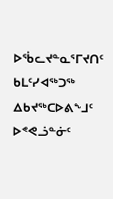ᐅᖄᓚᔪᓐᓇᕐᒥᔪᑎᑦ ᑲᒪᑦᓯᐊᖅᑐᖅ ᐃᑲᔪᖅᑕᐅᕕᖕᒧᑦ ᐅᕝᕙᓘᓐᓃᑦ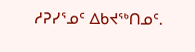ᓱᕈᓯᕐᓄᑦ ᐃᑲᔪᖅᑎᓄᑦ.